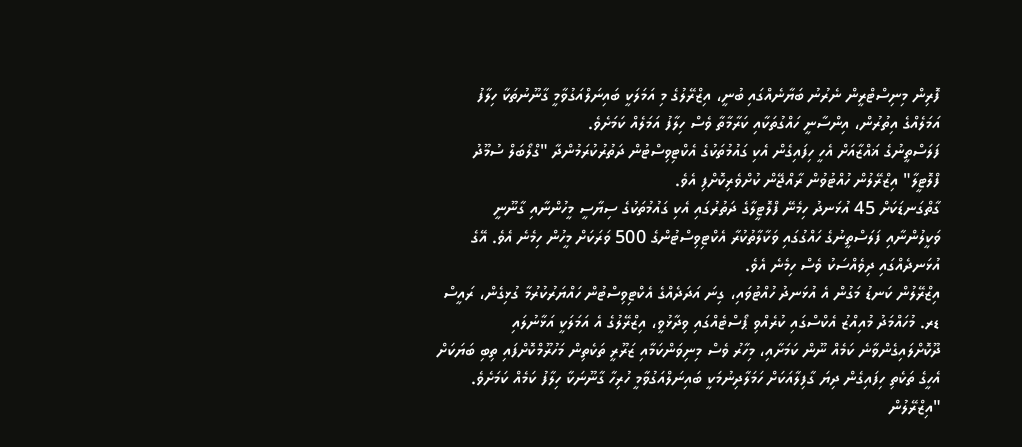ފޮރިން މިނިސްޓްރީން ނެރުނު ބަޔާނެއްގައި ބުނީ، އިޒްރޭލުގެ މި އަމަލަކީ ބައިނަލްއަގުވާމީ ގާނޫނުތަކާ ހިލާފު އަމަލެއްގެ އިތުރުން، އިންސާނީ ހައްގުތަކާއި ކަރާމާތާ ވެސް ހިލާފު އަމަލެއް ކަމަށެވެ.
ފަލަސްތީނުގެ ޣައްޒާއަށް އެހީ ހިފައިގެން އެކި ގައުމުތަކުގެ އެކްޓިވިސްޓުން ދަތުރުކުރަމުންދާ "ގްލޯބަލް ސުމޫދު ފްލޮޓީލާ" އިޒްރޭލުން ހުއްޓުވުން ރާއްޖޭން ކުށްވެރިކޮށްފި އެވެ.
ގާތްގަނޑަކަށް 45 އުޅަނދު ހިމެނޭ ފްލޮޓީލާގެ ދަތުރުގައި އެކި ގައުމުތަކުގެ ސިޔާސީ މީހުންނާއި ގާނޫނީ ވަކީލުންނާއި ފަލަސްތީނުގެ ހައްގުގައި ވަކާލާތުކުރާ އެކްޓިވިސްޓުންގެ 500 ވަރަކަށް މީހުން ހިމެނެ އެވެ. އޭގެ އުޅަނދެއްގައި ދިވެއްސަކު ވެސް ހިމެނެ އެވެ.
އިޒްރޭލުން ކަނޑު މަގުން އެ އުޅަނދު ހުއްޓުވައި، ގިނަ އަދަދެއްގެ އެކްޓިވިސްޓުން ހައްޔަރުކުރުމާ ގުޅިގެން، ރައީސް ޑރ. މުހައްމަދު މުއިއްޒު އެކްސްގައި ކުރެއްވި ޕޯސްޓެއްގައި ވިދާޅުވީ، އިޒްރޭލުގެ އެ އަމަލަކީ އަޅާނުލައި ދޫކޮށްލައިގެންވާނެ ކަމެއް ނޫން ކަމަށާއި، މިހާރު ވެސް މިނިވަންކަމާއި ޒަރޫރީ ތަކެތިން މަހުރޫމްކޮށްފައި ތިބި ބަޔަކަށް އެހީގެ ތަކެތި ހިފައިގެން ދިޔަ ގާފިލާއަކަށް ހަމަލާދިނުމަކީ ބައިނަލްއަގުވާމީ ހުރިހާ ގާނޫނަކާ ހިލާފު ކަމެއް ކަމަށެވެ.
"އިޒްރޭލުން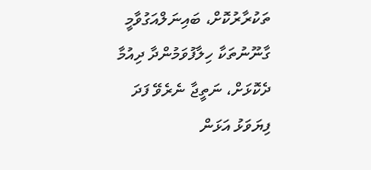ތަކުރާރުކޮށް، ބައިނަލްއަގުވާމީ ގާނޫނުތަކާ ހިލާފުވަމުންދާ ދިއުމާ ދެކޮޅަށް، ނަތީޖާ ނެރެވޭ ފަދަ ފިޔަވަޅު އަޅަން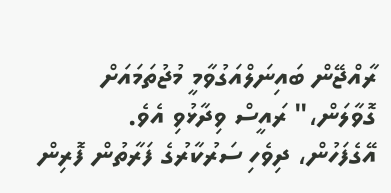ރާއްޖޭން ބައިނަލްއަގުވާމީ މުޖުތަމައަށް ގޮވާލަން،" ރައީސް ވިދާޅުވި އެވެ.
އޭގެފަހުން، ދިވެހި ސަރުކާރުގެ ފަރާތުން ފޮރިން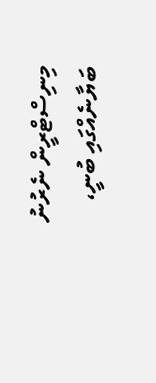މިނިސްޓްރީން ނެރުނު ބަޔާނެއްގައި ބުނީ،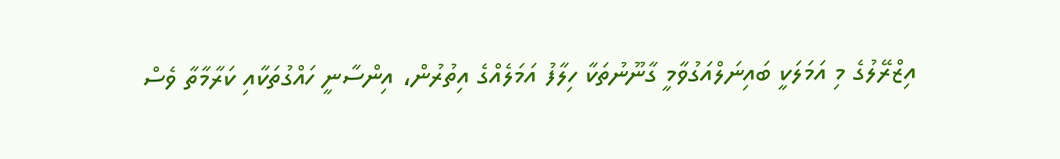އިޒްރޭލުގެ މި އަމަލަކީ ބައިނަލްއަގުވާމީ ގާނޫނުތަކާ ހިލާފު އަމަލެއްގެ އިތުރުން، އިންސާނީ ހައްގުތަކާއި ކަރާމާތާ ވެސް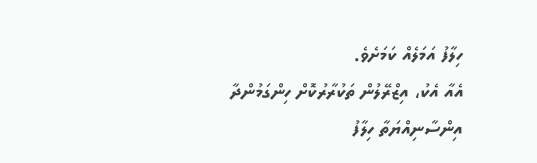ހިލާފު އަމަލެއް ކަމަށެވެ.
އެއާ އެކު، އިޒްރޭލުން ތަކުރާރުކޮށް ހިންގަމުންދާ އިންސާނިއްޔަތާ ހިލާފު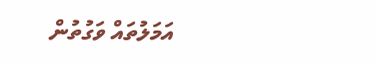އަމަލުތައް ވަގުތުން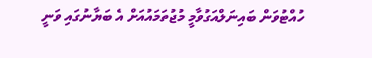ހުއްޓުވަން ބައިނަލްއަގުވާމީ މުޖުތަމައުއަށް އެ ބަޔާނުގައި ވަނީ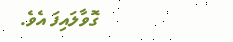ގޮވާލައިފަ އެވެ.